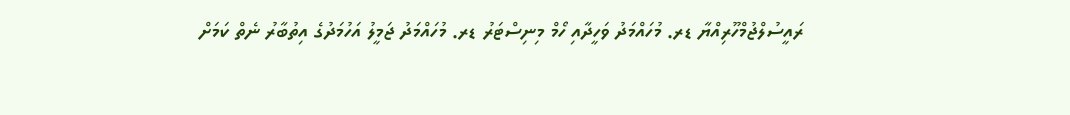ރައީސުލްޖުމްހޫރިއްޔާ ޑރ. މުހައްމަދު ވަހީދާއި ހޯމް މިނިސްޓަރު ޑރ. މުހައްމަދު ޖަމީލު އަހުމަދުގެ އިތުބާރު ނެތް ކަމަށް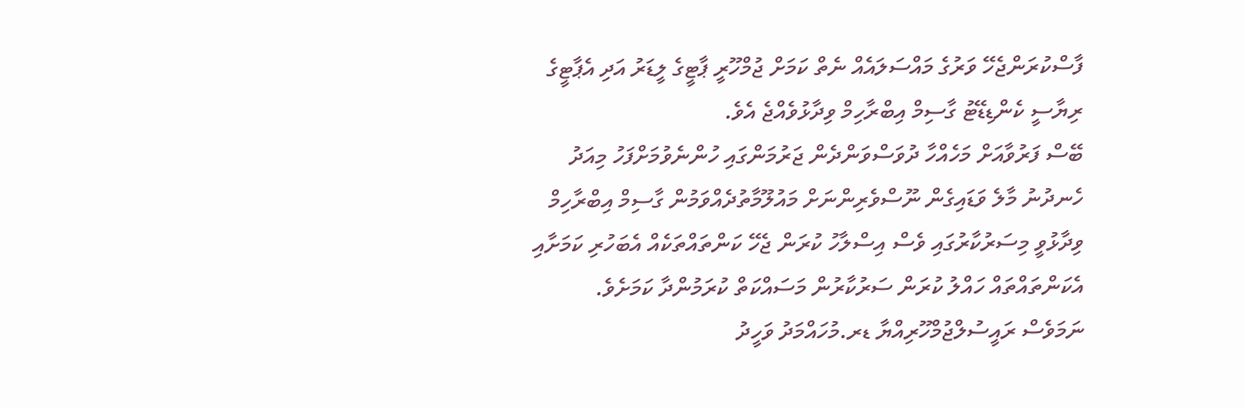ފާސްކުރަންޖެހޭ ވަރުގެ މައްސަލައެއް ނެތް ކަމަށް ޖުމްހޫރީ ޕާޓީގެ ލީޑަރު އަދި އެޕާޓީގެ ރިޔާސީ ކެންޑިޑޭޓު ގާސިމް އިބްރާހިމް ވިދާޅުވެއްޖެ އެވެ.
ބޭސް ފަރުވާއަށް މަހެއްހާ ދުވަސްވަންދެން ޖަރުމަންގައި ހުންނެވުމަށްފަހު މިއަދު ހެނދުނު މާލެ ވަޑައިގެން ނޫސްވެރިންނަށް މައުލޫމާތުދެއްވަމުން ގާސިމް އިބްރާހިމް ވިދާޅުވީ މިސަރުކާރުގައި ވެސް އިސްލާހު ކުރަން ޖެހޭ ކަންތައްތަކެއް އެބަހުރި ކަމަށާއި އެކަންތައްތައް ހައްލު ކުރަން ސަރުކާރުން މަސައްކަތް ކުރަމުންދާ ކަމަށެވެ.
ނަމަވެސް ރައީސުލްޖުމްހޫރިއްޔާ ޑރ.މުހައްމަދު ވަހީދު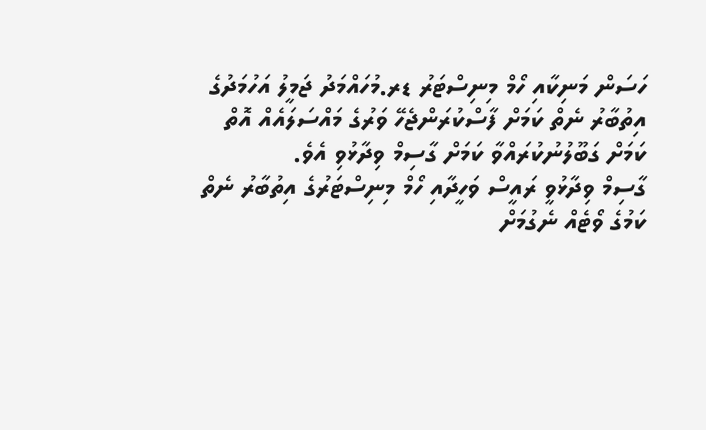ހަސަން މަނިކާއި ހޯމް މިނިސްޓަރު ޑރ.މުހައްމަދު ޖަމީލު އަހުމަދުގެ އިތުބާރު ނެތް ކަމަށް ފާސްކުރަންޖެހޭ ވަރުގެ މައްސަލައެއް އޮތް ކަމަށް ގަބޫލުނުކުރައްވާ ކަމަށް ގާސިމް ވިދާޅުވި އެވެ.
ގާސިމް ވިދާޅުވީ ރައީސް ވަހީދާއި ހޯމް މިނިސްޓަރުގެ އިތުބާރު ނެތް ކަމުގެ ވޯޓެއް ނެގުމަށް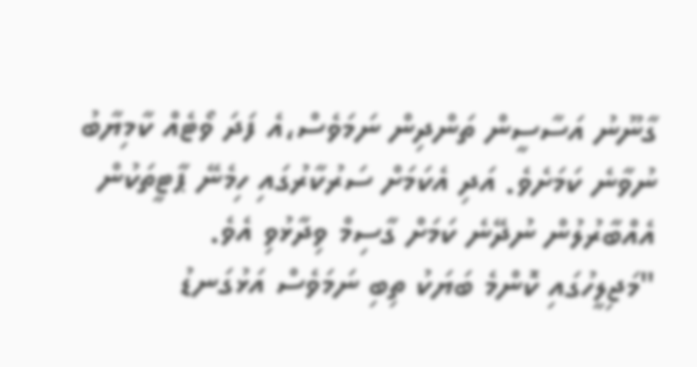ގާނޫނު އަސާސީން ތަންދިން ނަމަވެސް،އެ ފަދަ ވޯޓެއް ކާމިޔާބު ނުވާނެ ކަމަށެވެ. އަދި އެކަމަށް ސަރުކާރުގައި ހިމެނޭ ޕާޓީތަކުން އެއްބާރުލުން ނުދޭނެ ކަމަށް ގާސިމް ވިދާޅުވި އެވެ.
"މަޖިލީހުގައި ކޮންމެ ބަޔަކު ތިބި ނަމަވެސް އަޅުގަނޑު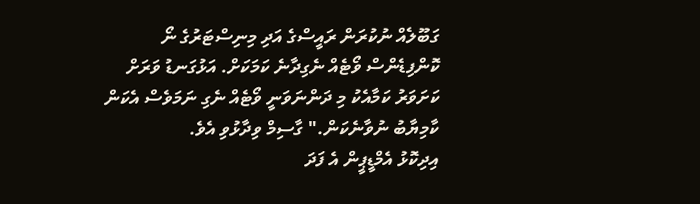ގަބޫލެއް ނުކުރަން ރައީސްގެ އަދި މިނިސްޓަރުގެ ނޯ ކޮންފިޑެންސް ވޯޓެއް ނެގިދާނެ ކަމަކަށް. އަޅުގަނޑު ވަރަށް ކަށަވަރު ކަމާއެކު މި ދަންނަވަނީ ވޯޓެއް ނެގި ނަމަވެސް އެކަން ކާމިޔާބު ނުވާނެކަން." ގާސިމް ވިދާޅުވި އެވެ.
އިދިކޮޅު އެމްޑީޕީން އެ ފަދަ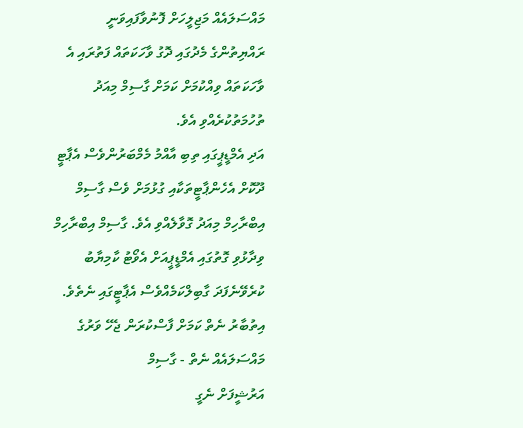މައްސަލައެއް މަޖިލީހަށް ފޮނުވާފައިވަނީ ރައްޔިތުންގެ މެދުގައި ދޮގު ވާހަކަތައް ފަތުރައި އެ ވާހަކަތައް ވިއްކުމަށް ކަމަށް ގާސިމް މިއަދު ތުހުމަތުކުރެއްވި އެވެ.
އަދި އެމްޑީޕީގައި ތިބި އާއްމު މެމްބަރުންވެސް އެޕާޓީ ދޫކޮށް އެހެންޕާޓީތަކާއި ގުޅުމަށް ވެސް ގާސިމް އިބްރާހިމް މިއަދު ގޮވާލެއްވި އެވެ. ގާސިމް އިބްރާހިމް ވިދާޅުވި ގޮތުގައި އެމްޑީޕީއަށް އެވޯޓު ކާމިޔާބު ކުރެވޭނެފަދަ ގާބިލްކަމެއްވެސް އެޕާޓީގައި ނެތެވެ.
އިތުބާރު ނެތް ކަމަށް ފާސްކުރަން ޖެހޭ ވަރުގެ މައްސަލައެއް ނެތް - ގާސިމް
އަރުޝީފަށް ނެގީ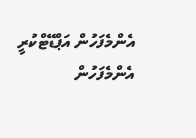އެންމެފަހުން އަޕްޑޭޓްކުރީ
އެންމެފަހުން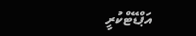އަޕްޑޭޓްކުރީ